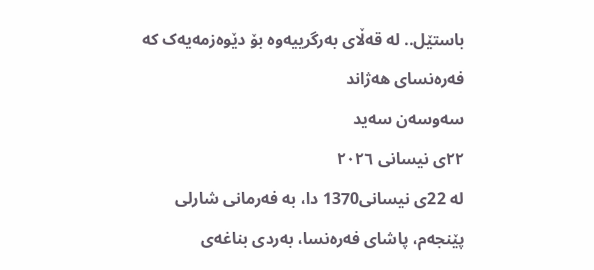باستێل.. لە قەڵای بەرگرییەوە بۆ دێوەزمەیەک کە فەرەنسای هەژاند
سەوسەن سەید
٢٢ی نیسانی ٢٠٢٦
لە 22ی نیسانی1370 دا، بە فەرمانی شارلی پێنجەم، پاشای فەرەنسا، بەردی بناغەی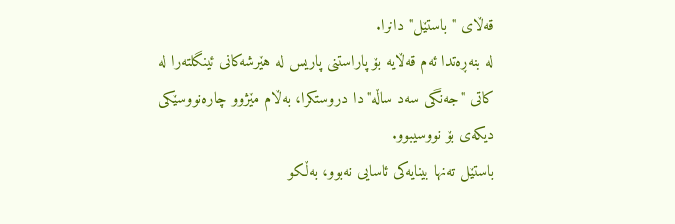قەڵای "باستێل" دانرا.
لە بنەڕەتدا ئەم قەڵایە بۆ پاراستنی پاریس لە هێرشەکانی ئینگلتەرا لە کاتی "جەنگی سەد ساڵە"دا دروستکرا، بەڵام مێژوو چارەنووسێکی دیکەی بۆ نووسیبوو.
باستێل تەنها بینایەکی ئاسایی نەبوو، بەڵکو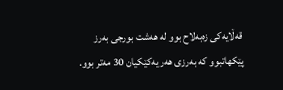قەڵایەکی زەبەلاح بوو لە هەشت بورجی بەرز پێکهاتبوو کە بەرزی هەر یەکێکیان 30 مەتر بوو.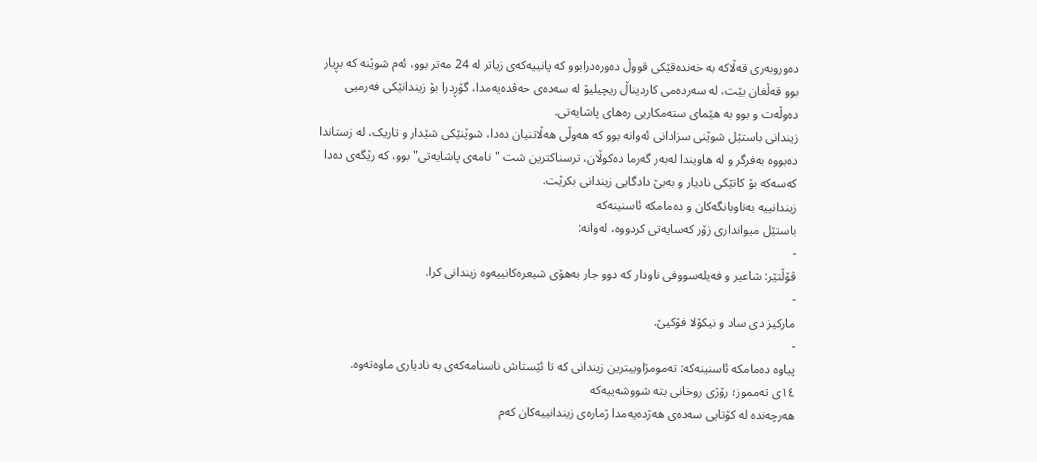دەوروبەری قەڵاکە بە خەندەقێکی قووڵ دەورەدرابوو کە پانییەکەی زیاتر لە 24 مەتر بوو، ئەم شوێنە کە بڕیار بوو قەڵغان بێت، لە سەردەمی کاردیناڵ ریچیلیۆ لە سەدەی حەڤدەیەمدا، گۆڕدرا بۆ زیندانێکی فەرمیی دەوڵەت و بوو بە هێمای ستەمکاریی رەهای پاشایەتی.
زیندانی باستێل شوێنی سزادانی ئەوانە بوو کە هەوڵی هەڵاتنیان دەدا، شوێنێکی شێدار و تاریک، لە زستاندا دەبووە بەفرگر و لە هاویندا لەبەر گەرما دەکوڵان، ترسناکترین شت "نامەی پاشایەتی" بوو، کە رێگەی دەدا کەسەکە بۆ کاتێکی نادیار و بەبێ دادگایی زیندانی بکرێت.
زیندانییە بەناوبانگەکان و دەمامکە ئاسنینەکە
باستێل میوانداری زۆر کەسایەتی کردووە، لەوانە:
-
ڤۆڵتێر: شاعیر و فەیلەسووفی ناودار کە دوو جار بەهۆی شیعرەکانییەوە زیندانی کرا.
-
مارکیز دی ساد و نیکۆلا فۆکیێ.
-
پیاوە دەمامکە ئاسنینەکە: تەمومژاوییترین زیندانی کە تا ئێستاش ناسنامەکەی بە نادیاری ماوەتەوە.
١٤ی تەمموز؛ رۆژی روخانی بتە شووشەییەکە
هەرچەندە لە کۆتایی سەدەی هەژدەیەمدا ژمارەی زیندانییەکان کەم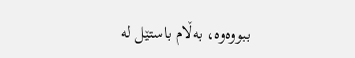ببووەوە، بەڵام باستێل لە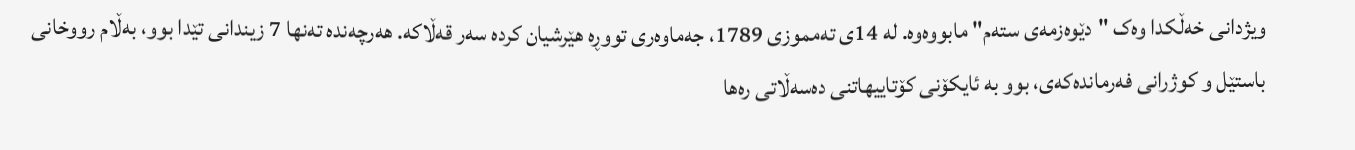ویژدانی خەڵکدا وەک "دێوەزمەی ستەم" مابووەوە. لە 14ی تەمموزی 1789، جەماوەری تووڕە هێرشیان کردە سەر قەڵاکە. هەرچەندە تەنها 7 زیندانی تێدا بوو، بەڵام رووخانی باستێل و کوژرانی فەرماندەکەی، بوو بە ئایکۆنی کۆتاییهاتنی دەسەڵاتی رەها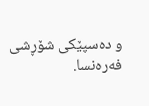و دەسپێکی شۆڕشی فەرەنسا.